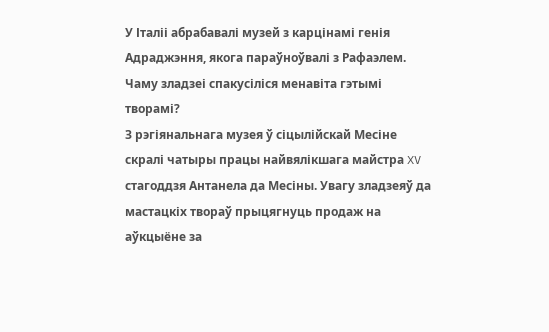У Італіі абрабавалі музей з карцінамі генія Адраджэння, якога параўноўвалі з Рафаэлем. Чаму зладзеі спакусіліся менавіта гэтымі творамі?
З рэгіянальнага музея ў сіцылійскай Месіне скралі чатыры працы найвялікшага майстра XV стагоддзя Антанела да Месіны. Увагу зладзеяў да мастацкіх твораў прыцягнуць продаж на аўкцыёне за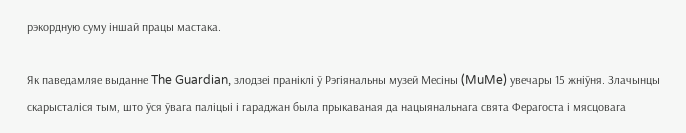рэкордную суму іншай працы мастака.

Як паведамляе выданне The Guardian, злодзеі праніклі ў Рэгіянальны музей Месіны (MuMe) увечары 15 жніўня. Злачынцы скарысталіся тым, што ўся ўвага паліцыі і гараджан была прыкаваная да нацыянальнага свята Ферагоста і мясцовага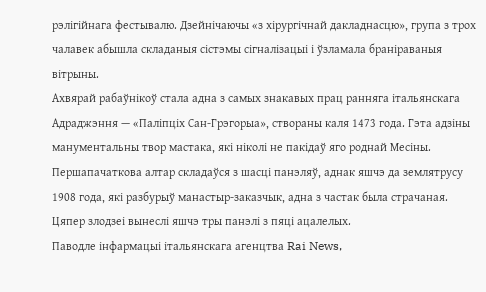рэлігійнага фестывалю. Дзейнічаючы «з хірургічнай дакладнасцю», група з трох чалавек абышла складаныя сістэмы сігналізацыі і ўзламала браніраваныя вітрыны.
Ахвярай рабаўнікоў стала адна з самых знакавых прац ранняга італьянскага Адраджэння — «Паліпціх Сан-Грэгорыа», створаны каля 1473 года. Гэта адзіны манументальны твор мастака, які ніколі не пакідаў яго роднай Месіны. Першапачаткова алтар складаўся з шасці панэляў, аднак яшчэ да землятрусу 1908 года, які разбурыў манастыр-заказчык, адна з частак была страчаная. Цяпер злодзеі вынеслі яшчэ тры панэлі з пяці ацалелых.
Паводле інфармацыі італьянскага агенцтва Rai News,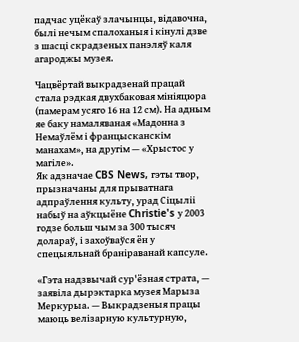падчас уцёкаў злачынцы, відавочна, былі нечым спалоханыя і кінулі дзве з шасці скрадзеных панэляў каля агароджы музея.

Чацвёртай выкрадзенай працай стала рэдкая двухбаковая мініяцюра (памерам усяго 16 на 12 см). На адным яе баку намаляваная «Мадонна з Немаўлём і францысканскім манахам», на другім — «Хрыстос у магіле».
Як адзначае CBS News, гэты твор, прызначаны для прыватнага адпраўлення культу, урад Сіцыліі набыў на аўкцыёне Christie's у 2003 годзе больш чым за 300 тысяч долараў, і захоўваўся ён у спецыяльнай браніраванай капсуле.

«Гэта надзвычай сур'ёзная страта, — заявіла дырэктарка музея Марыза Меркурыа. — Выкрадзеныя працы маюць велізарную культурную,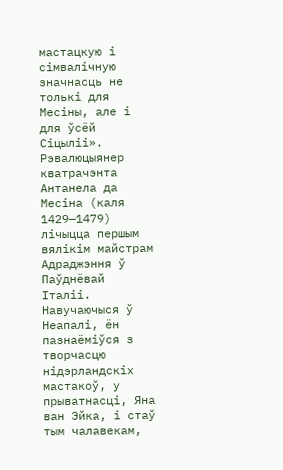мастацкую і сімвалічную значнасць не толькі для Месіны, але і для ўсёй Сіцыліі».
Рэвалюцыянер кватрачэнта
Антанела да Месіна (каля 1429—1479) лічыцца першым вялікім майстрам Адраджэння ў Паўднёвай Італіі. Навучаючыся ў Неапалі, ён пазнаёміўся з творчасцю нідэрландскіх мастакоў, у прыватнасці, Яна ван Эйка, і стаў тым чалавекам,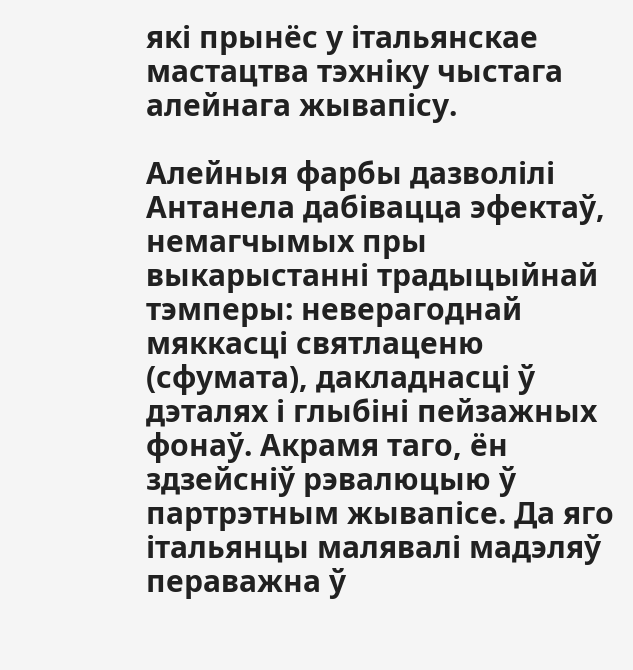які прынёс у італьянскае мастацтва тэхніку чыстага алейнага жывапісу.

Алейныя фарбы дазволілі Антанела дабівацца эфектаў, немагчымых пры выкарыстанні традыцыйнай тэмперы: неверагоднай мяккасці святлаценю (сфумата), дакладнасці ў дэталях і глыбіні пейзажных фонаў. Акрамя таго, ён здзейсніў рэвалюцыю ў партрэтным жывапісе. Да яго італьянцы малявалі мадэляў пераважна ў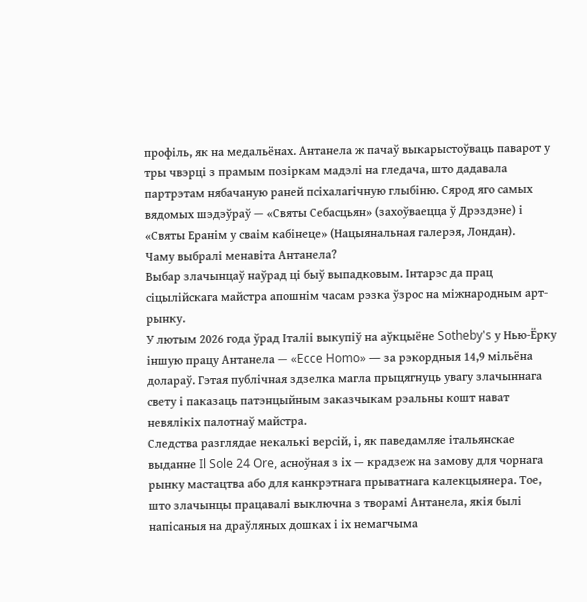профіль, як на медальёнах. Антанела ж пачаў выкарыстоўваць паварот у тры чвэрці з прамым позіркам мадэлі на гледача, што дадавала партрэтам нябачаную раней псіхалагічную глыбіню. Сярод яго самых вядомых шэдэўраў — «Святы Себасцьян» (захоўваецца ў Дрэздэне) і «Святы Еранім у сваім кабінеце» (Нацыянальная галерэя, Лондан).
Чаму выбралі менавіта Антанела?
Выбар злачынцаў наўрад ці быў выпадковым. Інтарэс да прац сіцылійскага майстра апошнім часам рэзка ўзрос на міжнародным арт-рынку.
У лютым 2026 года ўрад Італіі выкупіў на аўкцыёне Sotheby's у Нью-Ёрку іншую працу Антанела — «Ecce Homo» — за рэкордныя 14,9 мільёна долараў. Гэтая публічная здзелка магла прыцягнуць увагу злачыннага свету і паказаць патэнцыйным заказчыкам рэальны кошт нават невялікіх палотнаў майстра.
Следства разглядае некалькі версій, і, як паведамляе італьянскае выданне Il Sole 24 Ore, асноўная з іх — крадзеж на замову для чорнага рынку мастацтва або для канкрэтнага прыватнага калекцыянера. Тое, што злачынцы працавалі выключна з творамі Антанела, якія былі напісаныя на драўляных дошках і іх немагчыма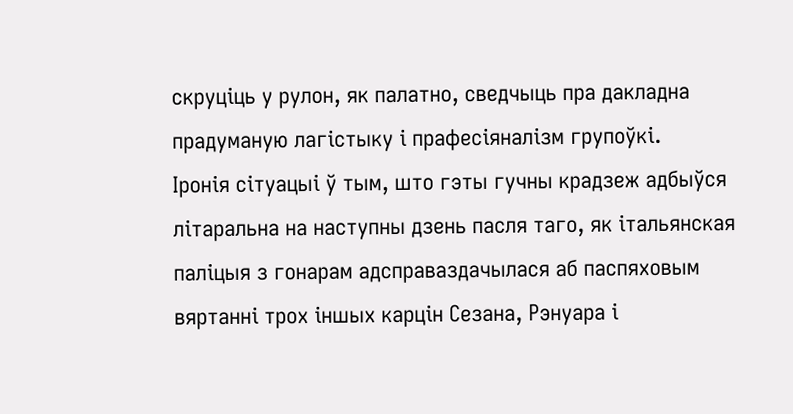скруціць у рулон, як палатно, сведчыць пра дакладна прадуманую лагістыку і прафесіяналізм групоўкі.
Іронія сітуацыі ў тым, што гэты гучны крадзеж адбыўся літаральна на наступны дзень пасля таго, як італьянская паліцыя з гонарам адсправаздачылася аб паспяховым вяртанні трох іншых карцін Сезана, Рэнуара і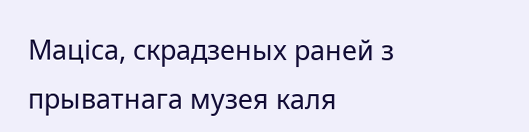Маціса, скрадзеных раней з прыватнага музея каля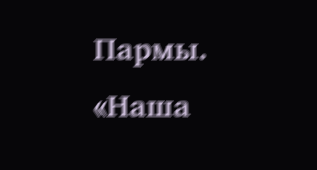Пармы.
«Наша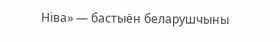Нiва» — бастыён беларушчыны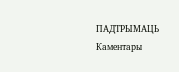ПАДТРЫМАЦЬ
Каментары